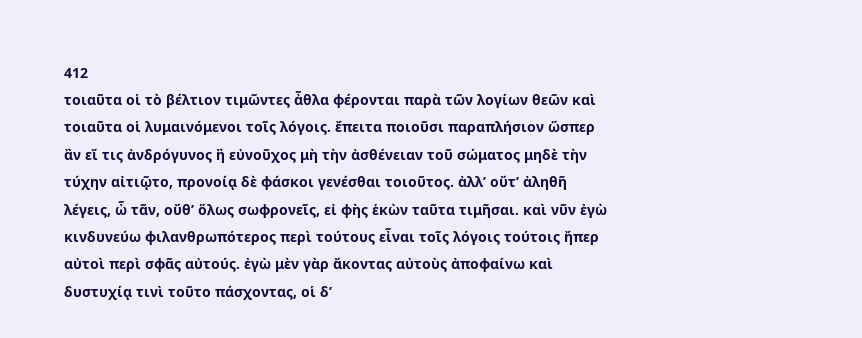412
τοιαῦτα οἱ τὸ βέλτιον τιμῶντες ἆθλα φέρονται παρὰ τῶν λογίων θεῶν καὶ τοιαῦτα οἱ λυμαινόμενοι τοῖς λόγοις. ἔπειτα ποιοῦσι παραπλήσιον ὥσπερ ἂν εἴ τις ἀνδρόγυνος ἢ εὐνοῦχος μὴ τὴν ἀσθένειαν τοῦ σώματος μηδὲ τὴν τύχην αἰτιῷτο, προνοίᾳ δὲ φάσκοι γενέσθαι τοιοῦτος. ἀλλʼ οὔτʼ ἀληθῆ λέγεις, ὦ τᾶν, οὔθʼ ὅλως σωφρονεῖς, εἰ φὴς ἑκὼν ταῦτα τιμῆσαι. καὶ νῦν ἐγὼ κινδυνεύω φιλανθρωπότερος περὶ τούτους εἶναι τοῖς λόγοις τούτοις ἤπερ αὐτοὶ περὶ σφᾶς αὐτούς. ἐγὼ μὲν γὰρ ἄκοντας αὐτοὺς ἀποφαίνω καὶ δυστυχίᾳ τινὶ τοῦτο πάσχοντας, οἱ δʼ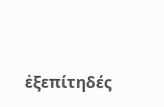ἐξεπίτηδές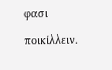φασι ποικίλλειν.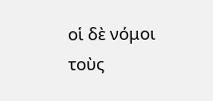οἱ δὲ νόμοι τοὺς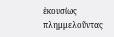ἑκουσίως πλημμελοῦντας